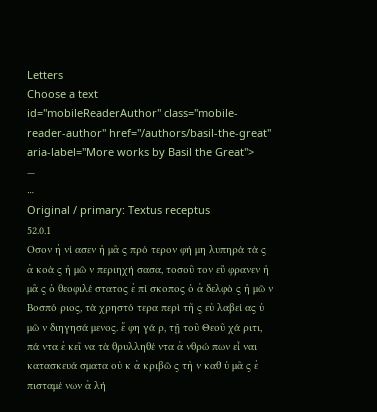Letters
Choose a text
id="mobileReaderAuthor" class="mobile-reader-author" href="/authors/basil-the-great" aria-label="More works by Basil the Great">
—
⋯
Original / primary: Textus receptus
52.0.1
Οσον ἠ νί ασεν ἡ μᾶ ς πρό τερον φή μη λυπηρὰ τὰ ς ἀ κοὰ ς ἡ μῶ ν περιηχή σασα, τοσοῦ τον εὔ φρανεν ἡ μᾶ ς ὁ θεοφιλέ στατος ἐ πί σκοπος ὁ ἀ δελφὸ ς ἡ μῶ ν Βοσπό ριος, τὰ χρηστό τερα περὶ τῆ ς εὐ λαβεί ας ὑ μῶ ν διηγησά μενος. ἔ φη γά ρ, τῇ τοῦ Θεοῦ χά ριτι, πά ντα ἐ κεῖ να τὰ θρυλληθέ ντα ἀ νθρώ πων εἶ ναι κατασκευά σματα οὐ κ ἀ κριβῶ ς τὴ ν καθ̓ ὑ μᾶ ς ἐ πισταμέ νων ἀ λή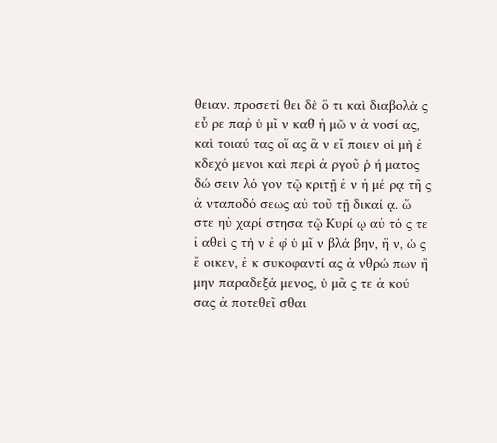θειαν. προσετί θει δὲ ὅ τι καὶ διαβολὰ ς εὗ ρε παῤ ὑ μῖ ν καθ̓ ἡ μῶ ν ἀ νοσί ας, καὶ τοιαύ τας οἵ ας ἂ ν εἴ ποιεν οἱ μὴ ἐ κδεχό μενοι καὶ περὶ ἀ ργοῦ ῥ ή ματος δώ σειν λό γον τῷ κριτῇ ἐ ν ἡ μέ ρᾳ τῆ ς ἀ νταποδό σεως αὐ τοῦ τῇ δικαί ᾳ. ὥ στε ηὐ χαρί στησα τῷ Κυρί ῳ αὐ τό ς τε ἰ αθεὶ ς τὴ ν ἐ φ̓ ὑ μῖ ν βλά βην, ἥ ν, ὡ ς ἔ οικεν, ἐ κ συκοφαντί ας ἀ νθρώ πων ἤ μην παραδεξά μενος, ὑ μᾶ ς τε ἀ κού σας ἀ ποτεθεῖ σθαι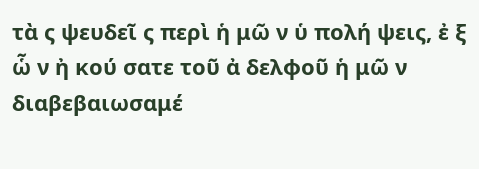τὰ ς ψευδεῖ ς περὶ ἡ μῶ ν ὑ πολή ψεις, ἐ ξ ὧ ν ἠ κού σατε τοῦ ἀ δελφοῦ ἡ μῶ ν διαβεβαιωσαμέ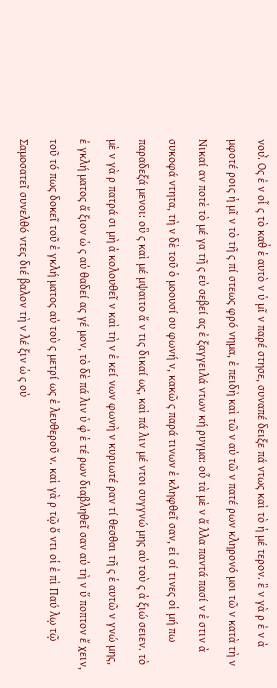νου.̔̀ Ος ἐ ν οἷ ς τὸ καθ̓ ἑ αυτὸ ν ὑ μῖ ν παρέ στησε, συναπέ δειξε πά ντως καὶ τὸ ἡ μέ τερον. ἓ ν γὰ ρ ἐ ν ἀ μφοτέ ροις ἡ μῖ ν τὸ τῆ ς πί στεως φρό νημα, ἐ πειδὴ καὶ τῶ ν αὐ τῶ ν πατέ ρων κληρονό μοι τῶ ν κατὰ τὴ ν Νικαί αν ποτὲ τὸ μέ γα τῆ ς εὐ σεβεί ας ἐ ξαγγειλά ντων κή ρυγμα: οὗ τὰ μὲ ν ἄ λλα παντά πασί ν ἐ στιν ἀ συκοφά ντητα, τὴ ν δὲ τοῦ ὁ μοουσί ου φωνή ν, κακῶ ς παρά τινων ἐ κληφθεῖ σαν, εἰ σί τινες οἱ μή πω παραδεξά μενοι: οὓ ς καὶ μέ μψαιτο ἄ ν τις δικαί ως, καὶ πά λιν μέ ντοι συγγνώ μης αὐ τοὺ ς ἀ ξιώ σειεν. τὸ μὲ ν γὰ ρ πατρά σι μὴ ἀ κολουθεῖ ν καὶ τὴ ν ἐ κεί νων φωνὴ ν κυριωτέ ραν τί θεσθαι τῆ ς ἑ αυτῶ ν γνώ μης, ἐ γκλή ματος ἄ ξιον ὡ ς αὐ θαδεί ας γέ μον, τὸ δὲ πά λιν ὑ φ̓ ἑ τέ ρων διαβληθεῖ σαν αὐ τὴ ν ὕ ποπτον ἔ χειν, τοῦ τό πως δοκεῖ τοῦ ἐ γκλή ματος αὐ τοὺ ς μετρί ως ἐ λευθεροῦ ν. καὶ γὰ ρ τῷ ὄ ντι οἱ ἐ πὶ Παύ λῳ τῷ Σαμοσατεῖ συνελθό ντες διέ βαλον τὴ ν λέ ξιν ὡ ς οὐ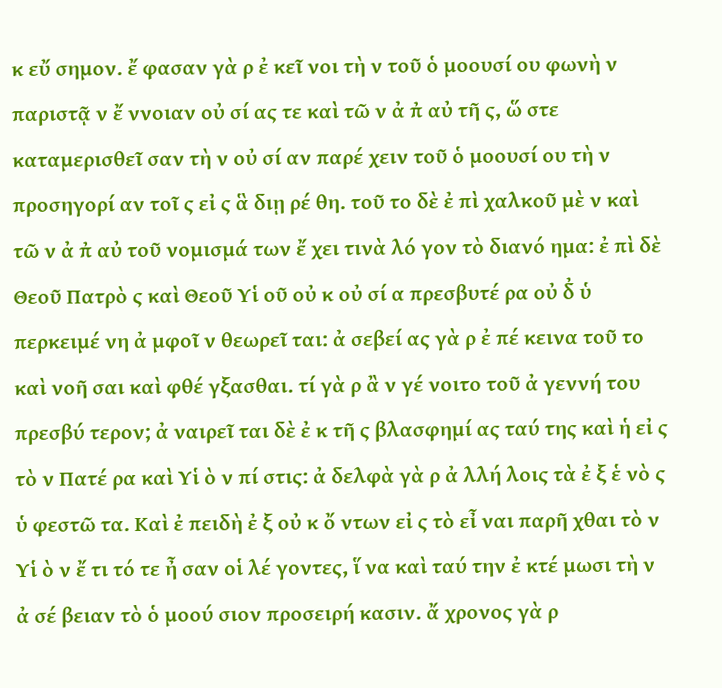κ εὔ σημον. ἔ φασαν γὰ ρ ἐ κεῖ νοι τὴ ν τοῦ ὁ μοουσί ου φωνὴ ν παριστᾷ ν ἔ ννοιαν οὐ σί ας τε καὶ τῶ ν ἀ π̓ αὐ τῆ ς, ὥ στε καταμερισθεῖ σαν τὴ ν οὐ σί αν παρέ χειν τοῦ ὁ μοουσί ου τὴ ν προσηγορί αν τοῖ ς εἰ ς ἃ διῃ ρέ θη. τοῦ το δὲ ἐ πὶ χαλκοῦ μὲ ν καὶ τῶ ν ἀ π̓ αὐ τοῦ νομισμά των ἔ χει τινὰ λό γον τὸ διανό ημα: ἐ πὶ δὲ Θεοῦ Πατρὸ ς καὶ Θεοῦ Υἱ οῦ οὐ κ οὐ σί α πρεσβυτέ ρα οὐ δ̓ ὑ περκειμέ νη ἀ μφοῖ ν θεωρεῖ ται: ἀ σεβεί ας γὰ ρ ἐ πέ κεινα τοῦ το καὶ νοῆ σαι καὶ φθέ γξασθαι. τί γὰ ρ ἂ ν γέ νοιτο τοῦ ἀ γεννή του πρεσβύ τερον; ἀ ναιρεῖ ται δὲ ἐ κ τῆ ς βλασφημί ας ταύ της καὶ ἡ εἰ ς τὸ ν Πατέ ρα καὶ Υἱ ὸ ν πί στις: ἀ δελφὰ γὰ ρ ἀ λλή λοις τὰ ἐ ξ ἑ νὸ ς ὑ φεστῶ τα. Καὶ ἐ πειδὴ ἐ ξ οὐ κ ὄ ντων εἰ ς τὸ εἶ ναι παρῆ χθαι τὸ ν Υἱ ὸ ν ἔ τι τό τε ἦ σαν οἱ λέ γοντες, ἵ να καὶ ταύ την ἐ κτέ μωσι τὴ ν ἀ σέ βειαν τὸ ὁ μοού σιον προσειρή κασιν. ἄ χρονος γὰ ρ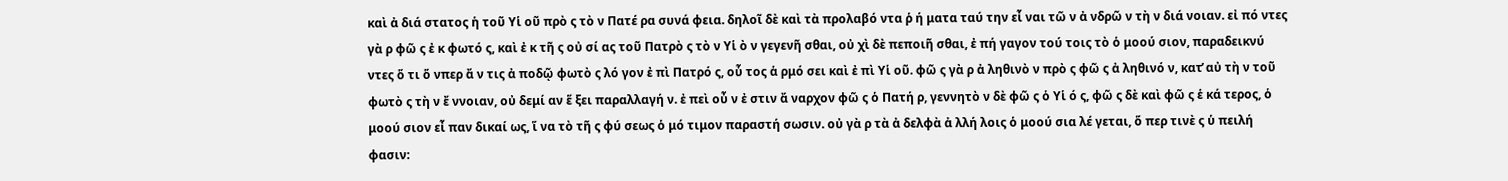καὶ ἀ διά στατος ἡ τοῦ Υἱ οῦ πρὸ ς τὸ ν Πατέ ρα συνά φεια. δηλοῖ δὲ καὶ τὰ προλαβό ντα ῥ ή ματα ταύ την εἶ ναι τῶ ν ἀ νδρῶ ν τὴ ν διά νοιαν. εἰ πό ντες γὰ ρ φῶ ς ἐ κ φωτό ς, καὶ ἐ κ τῆ ς οὐ σί ας τοῦ Πατρὸ ς τὸ ν Υἱ ὸ ν γεγενῆ σθαι, οὐ χὶ δὲ πεποιῆ σθαι, ἐ πή γαγον τού τοις τὸ ὁ μοού σιον, παραδεικνύ ντες ὅ τι ὅ νπερ ἄ ν τις ἀ ποδῷ φωτὸ ς λό γον ἐ πὶ Πατρό ς, οὗ τος ἁ ρμό σει καὶ ἐ πὶ Υἱ οῦ. φῶ ς γὰ ρ ἀ ληθινὸ ν πρὸ ς φῶ ς ἀ ληθινό ν, κατ̓ αὐ τὴ ν τοῦ φωτὸ ς τὴ ν ἔ ννοιαν, οὐ δεμί αν ἕ ξει παραλλαγή ν. ἐ πεὶ οὖ ν ἐ στιν ἄ ναρχον φῶ ς ὁ Πατή ρ, γεννητὸ ν δὲ φῶ ς ὁ Υἱ ό ς, φῶ ς δὲ καὶ φῶ ς ἑ κά τερος, ὁ μοού σιον εἶ παν δικαί ως, ἵ να τὸ τῆ ς φύ σεως ὁ μό τιμον παραστή σωσιν. οὐ γὰ ρ τὰ ἀ δελφὰ ἀ λλή λοις ὁ μοού σια λέ γεται, ὅ περ τινὲ ς ὑ πειλή φασιν: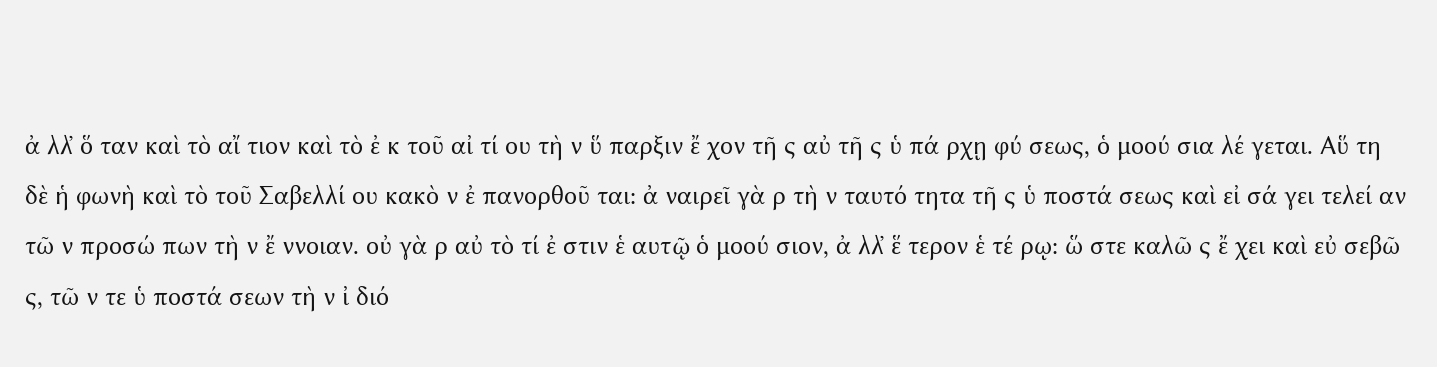ἀ λλ̓ ὅ ταν καὶ τὸ αἴ τιον καὶ τὸ ἐ κ τοῦ αἰ τί ου τὴ ν ὕ παρξιν ἔ χον τῆ ς αὐ τῆ ς ὑ πά ρχῃ φύ σεως, ὁ μοού σια λέ γεται. Αὕ τη δὲ ἡ φωνὴ καὶ τὸ τοῦ Σαβελλί ου κακὸ ν ἐ πανορθοῦ ται: ἀ ναιρεῖ γὰ ρ τὴ ν ταυτό τητα τῆ ς ὑ ποστά σεως καὶ εἰ σά γει τελεί αν τῶ ν προσώ πων τὴ ν ἔ ννοιαν. οὐ γὰ ρ αὐ τὸ τί ἐ στιν ἑ αυτῷ ὁ μοού σιον, ἀ λλ̓ ἕ τερον ἑ τέ ρῳ: ὥ στε καλῶ ς ἔ χει καὶ εὐ σεβῶ ς, τῶ ν τε ὑ ποστά σεων τὴ ν ἰ διό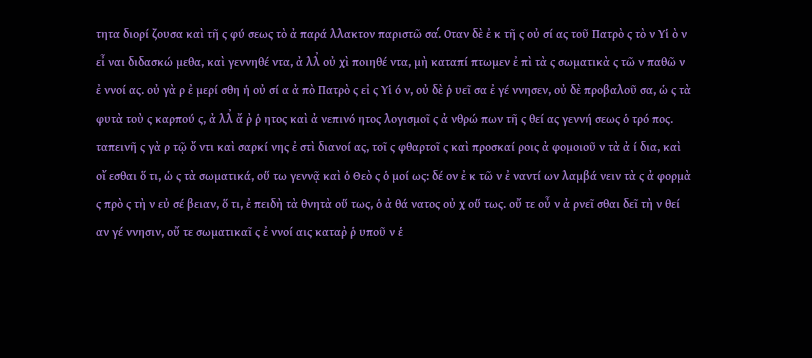τητα διορί ζουσα καὶ τῆ ς φύ σεως τὸ ἀ παρά λλακτον παριστῶ σα.̔́ Οταν δὲ ἐ κ τῆ ς οὐ σί ας τοῦ Πατρὸ ς τὸ ν Υἱ ὸ ν εἶ ναι διδασκώ μεθα, καὶ γεννηθέ ντα, ἀ λλ̓ οὐ χὶ ποιηθέ ντα, μὴ καταπί πτωμεν ἐ πὶ τὰ ς σωματικὰ ς τῶ ν παθῶ ν ἐ ννοί ας. οὐ γὰ ρ ἐ μερί σθη ἡ οὐ σί α ἀ πὸ Πατρὸ ς εἰ ς Υἱ ό ν, οὐ δὲ ῥ υεῖ σα ἐ γέ ννησεν, οὐ δὲ προβαλοῦ σα, ὡ ς τὰ φυτὰ τοὺ ς καρπού ς, ἀ λλ̓ ἄ ῤ ῥ ητος καὶ ἀ νεπινό ητος λογισμοῖ ς ἀ νθρώ πων τῆ ς θεί ας γεννή σεως ὁ τρό πος. ταπεινῆ ς γὰ ρ τῷ ὄ ντι καὶ σαρκί νης ἐ στὶ διανοί ας, τοῖ ς φθαρτοῖ ς καὶ προσκαί ροις ἀ φομοιοῦ ν τὰ ἀ ί δια, καὶ οἴ εσθαι ὅ τι, ὡ ς τὰ σωματικά, οὕ τω γεννᾷ καὶ ὁ Θεὸ ς ὁ μοί ως: δέ ον ἐ κ τῶ ν ἐ ναντί ων λαμβά νειν τὰ ς ἀ φορμὰ ς πρὸ ς τὴ ν εὐ σέ βειαν, ὅ τι, ἐ πειδὴ τὰ θνητὰ οὕ τως, ὁ ἀ θά νατος οὐ χ οὕ τως. οὔ τε οὖ ν ἀ ρνεῖ σθαι δεῖ τὴ ν θεί αν γέ ννησιν, οὔ τε σωματικαῖ ς ἐ ννοί αις καταῤ ῥ υποῦ ν ἑ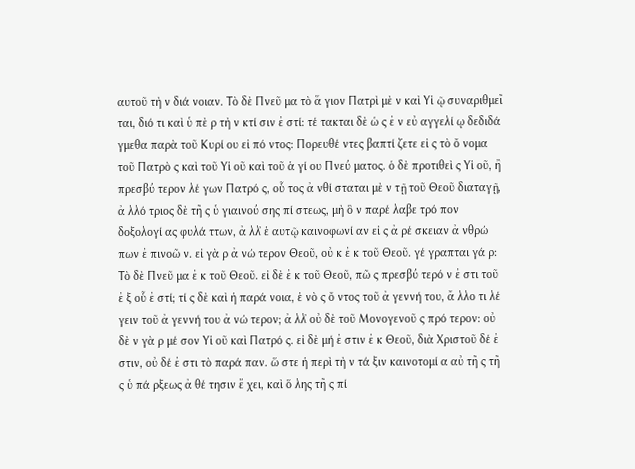αυτοῦ τὴ ν διά νοιαν. Τὸ δὲ Πνεῦ μα τὸ ἅ γιον Πατρὶ μὲ ν καὶ Υἱ ῷ συναριθμεῖ ται, διό τι καὶ ὑ πὲ ρ τὴ ν κτί σιν ἐ στί: τέ τακται δὲ ὡ ς ἐ ν εὐ αγγελί ῳ δεδιδά γμεθα παρὰ τοῦ Κυρί ου εἰ πό ντος: Πορευθέ ντες βαπτί ζετε εἰ ς τὸ ὄ νομα τοῦ Πατρὸ ς καὶ τοῦ Υἱ οῦ καὶ τοῦ ἁ γί ου Πνεύ ματος. ὁ δὲ προτιθεὶ ς Υἱ οῦ, ἢ πρεσβύ τερον λέ γων Πατρό ς, οὗ τος ἀ νθί σταται μὲ ν τῇ τοῦ Θεοῦ διαταγῇ, ἀ λλό τριος δὲ τῆ ς ὑ γιαινού σης πί στεως, μὴ ὃ ν παρέ λαβε τρό πον δοξολογί ας φυλά ττων, ἀ λλ̓ ἑ αυτῷ καινοφωνί αν εἰ ς ἀ ρέ σκειαν ἀ νθρώ πων ἐ πινοῶ ν. εἰ γὰ ρ ἀ νώ τερον Θεοῦ, οὐ κ ἐ κ τοῦ Θεοῦ. γέ γραπται γά ρ: Τὸ δὲ Πνεῦ μα ἐ κ τοῦ Θεοῦ. εἰ δὲ ἐ κ τοῦ Θεοῦ, πῶ ς πρεσβύ τερό ν ἐ στι τοῦ ἐ ξ οὗ ἐ στί; τί ς δὲ καὶ ἡ παρά νοια, ἑ νὸ ς ὄ ντος τοῦ ἀ γεννή του, ἄ λλο τι λέ γειν τοῦ ἀ γεννή του ἀ νώ τερον; ἀ λλ̓ οὐ δὲ τοῦ Μονογενοῦ ς πρό τερον: οὐ δὲ ν γὰ ρ μέ σον Υἱ οῦ καὶ Πατρό ς. εἰ δὲ μή ἐ στιν ἐ κ Θεοῦ, διὰ Χριστοῦ δέ ἐ στιν, οὐ δέ ἐ στι τὸ παρά παν. ὥ στε ἡ περὶ τὴ ν τά ξιν καινοτομί α αὐ τῆ ς τῆ ς ὑ πά ρξεως ἀ θέ τησιν ἔ χει, καὶ ὅ λης τῆ ς πί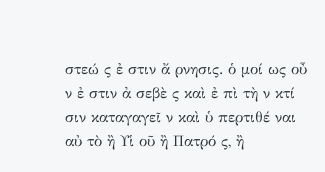στεώ ς ἐ στιν ἄ ρνησις. ὁ μοί ως οὖ ν ἐ στιν ἀ σεβὲ ς καὶ ἐ πὶ τὴ ν κτί σιν καταγαγεῖ ν καὶ ὑ περτιθέ ναι αὐ τὸ ἢ Υἱ οῦ ἢ Πατρό ς, ἢ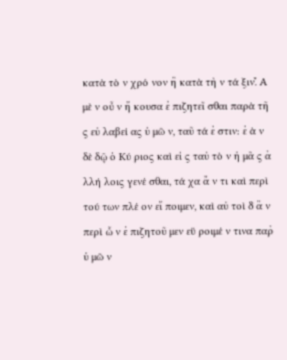κατὰ τὸ ν χρό νον ἢ κατὰ τὴ ν τά ξιν.̔̀ Α μὲ ν οὖ ν ἤ κουσα ἐ πιζητεῖ σθαι παρὰ τῆ ς εὐ λαβεί ας ὑ μῶ ν, ταῦ τά ἐ στιν: ἐ ὰ ν δὲ δῷ ὁ Κύ ριος καὶ εἰ ς ταὐ τὸ ν ἡ μᾶ ς ἀ λλή λοις γενέ σθαι, τά χα ἄ ν τι καὶ περὶ τού των πλέ ον εἴ ποιμεν, καὶ αὐ τοὶ δ̓ ἂ ν περὶ ὧ ν ἐ πιζητοῦ μεν εὕ ροιμέ ν τινα παῤ ὑ μῶ ν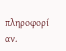πληροφορί αν.